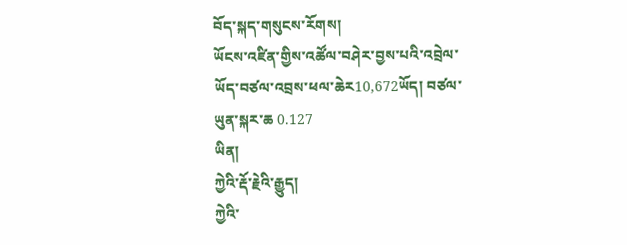བོད་སྐད་གསུངས་རོགས།
ཡོངས་འཛིན་གྱིས་འཚོལ་བཤེར་བྱས་པའི་འབྲེལ་ཡོད་བཙལ་འབྲས་ཕལ་ཆེར10,672ཡོད། བཙལ་ཡུན་སྐར་ཆ 0.127
ཡིན།
ཀྱེའི་རྡོ་རྗེའི་རྒྱུད།
ཀྱེའི་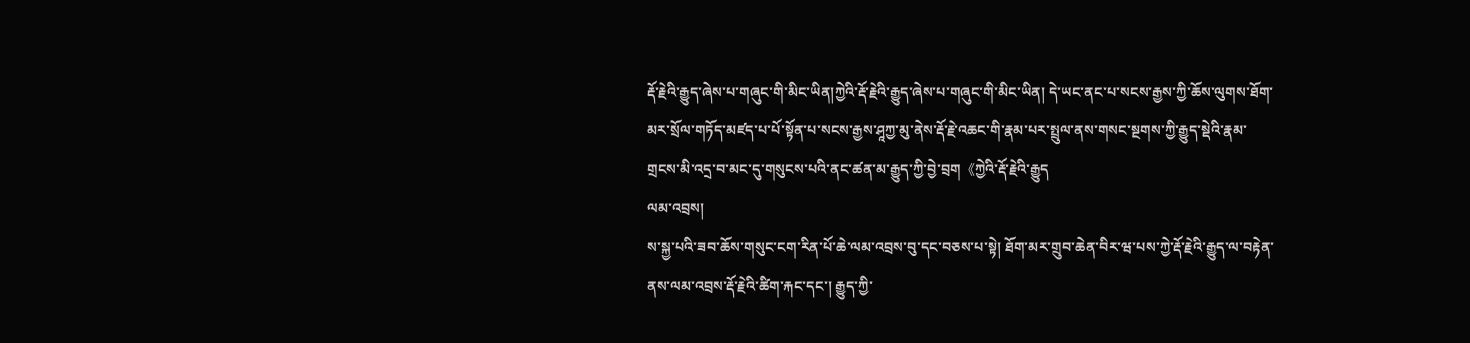རྡོ་རྗེའི་རྒྱུད་ཞེས་པ་གཞུང་གི་མིང་ཡིན།ཀྱེའི་རྡོ་རྗེའི་རྒྱུད་ཞེས་པ་གཞུང་གི་མིང་ཡིན། དེ་ཡང་ནང་པ་སངས་རྒྱས་ཀྱི་ཆོས་ལུགས་ཐོག་མར་སྲོལ་གཏོད་མཛད་པ་པོ་སྟོན་པ་སངས་རྒྱས་ཤཱཀྱ་མུ་ནེས་རྡོ་རྗེ་འཆང་གི་རྣམ་པར་སྤྲུལ་ནས་གསང་སྔགས་ཀྱི་རྒྱུད་སྡེའི་རྣམ་གྲངས་མི་འདྲ་བ་མང་དུ་གསུངས་པའི་ནང་ཚན་མ་རྒྱུད་ཀྱི་བྱེ་བྲག《ཀྱེའི་རྡོ་རྗེའི་རྒྱུད
ལམ་འབྲས།
ས་སྐྱ་པའི་ཟབ་ཆོས་གསུང་ངག་རིན་པོ་ཆེ་ལམ་འབྲས་བུ་དང་བཅས་པ་སྟེ། ཐོག་མར་གྲུབ་ཆེན་བིར་ཝ་པས་ཀྱེ་རྡོ་རྗེའི་རྒྱུད་ལ་བརྟེན་ནས་ལམ་འབྲས་རྡོ་རྗེའི་ཚིག་རྐང་དང་། རྒྱུད་ཀྱི་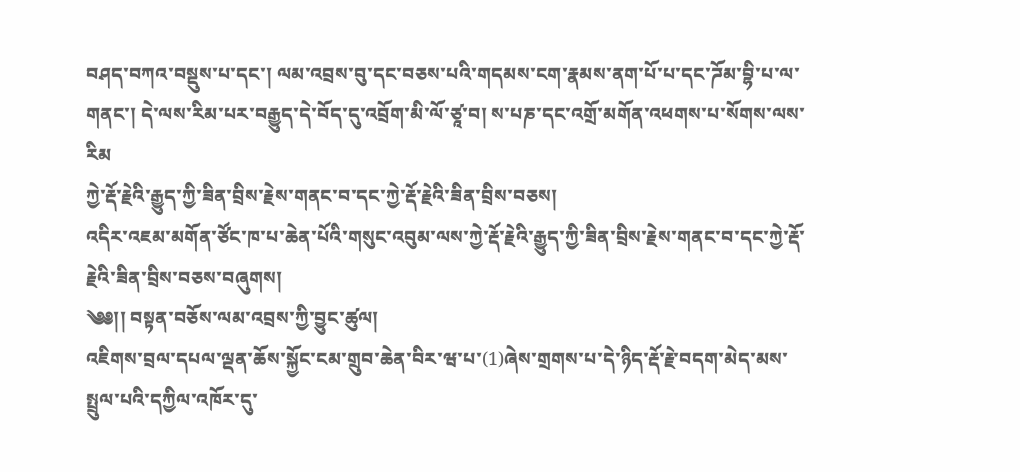བཤད་བཀའ་བསྡུས་པ་དང་། ལམ་འབྲས་བུ་དང་བཅས་པའི་གདམས་ངག་རྣམས་ནག་པོ་པ་དང་ཌོམ་བྷི་པ་ལ་གནང་། དེ་ལས་རིམ་པར་བརྒྱུད་དེ་བོད་དུ་འབྲོག་མི་ལོ་ཙཱ་བ། ས་པཎ་དང་འགྲོ་མགོན་འཕགས་པ་སོགས་ལས་རིམ
ཀྱེ་རྡོ་རྗེའི་རྒྱུད་ཀྱི་ཟིན་བྲིས་རྗེས་གནང་བ་དང་ཀྱེ་རྡོ་རྗེའི་ཟིན་བྲིས་བཅས།
འདིར་འཇམ་མགོན་ཙོང་ཁ་པ་ཆེན་པོའི་གསུང་འབུམ་ལས་ཀྱེ་རྡོ་རྗེའི་རྒྱུད་ཀྱི་ཟིན་བྲིས་རྗེས་གནང་བ་དང་ཀྱེ་རྡོ་རྗེའི་ཟིན་བྲིས་བཅས་བཞུགས།
༄༅།། བསྟན་བཅོས་ལམ་འབྲས་ཀྱི་བྱུང་ཚུལ།
འཇིགས་བྲལ་དཔལ་ལྡན་ཆོས་སྐྱོང་ངམ་གྲུབ་ཆེན་བིར་ཝ་པ་(1)ཞེས་གྲགས་པ་དེ་ཉིད་རྡོ་རྗེ་བདག་མེད་མས་སྤྲུལ་པའི་དཀྱིལ་འཁོར་དུ་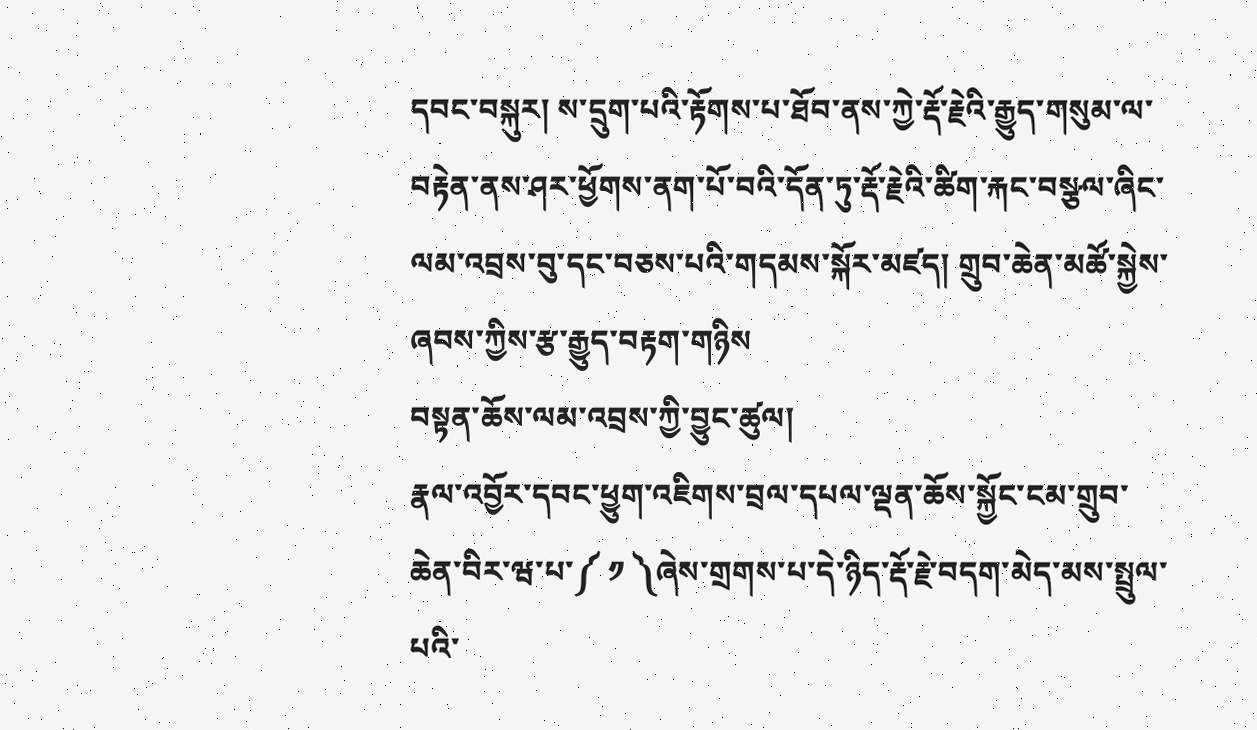དབང་བསྐུར། ས་དྲུག་པའི་རྟོགས་པ་ཐོབ་ནས་ཀྱེ་རྡོ་རྗེའི་རྒྱུད་གསུམ་ལ་བརྟེན་ནས་ཤར་ཕྱོགས་ནག་པོ་བའི་དོན་ཏུ་རྡོ་རྗེའི་ཚིག་རྐང་བསྩལ་ཞིང་ལམ་འབྲས་བུ་དང་བཅས་པའི་གདམས་སྐོར་མཛད། གྲུབ་ཆེན་མཚོ་སྐྱེས་ཞབས་ཀྱིས་རྩ་རྒྱུད་བརྟག་གཉིས
བསྟན་ཆོས་ལམ་འབྲས་ཀྱི་བྱུང་ཚུལ།
རྣལ་འབྱོར་དབང་ཕྱུག་འཇིགས་བྲལ་དཔལ་ལྡན་ཆོས་སྐྱོང་ངམ་གྲུབ་ཆེན་བིར་ཝ་པ་༼ ༡ ༽ཞེས་གྲགས་པ་དེ་ཉིད་རྡོ་རྗེ་བདག་མེད་མས་སྤྲུལ་པའི་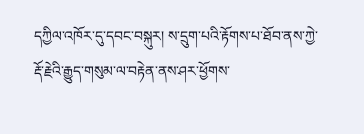དཀྱིལ་འཁོར་དུ་དབང་བསྐུར། ས་དྲུག་པའི་རྟོགས་པ་ཐོབ་ནས་ཀྱེ་རྡོ་རྗེའི་རྒྱུད་གསུམ་ལ་བརྟེན་ནས་ཤར་ཕྱོགས་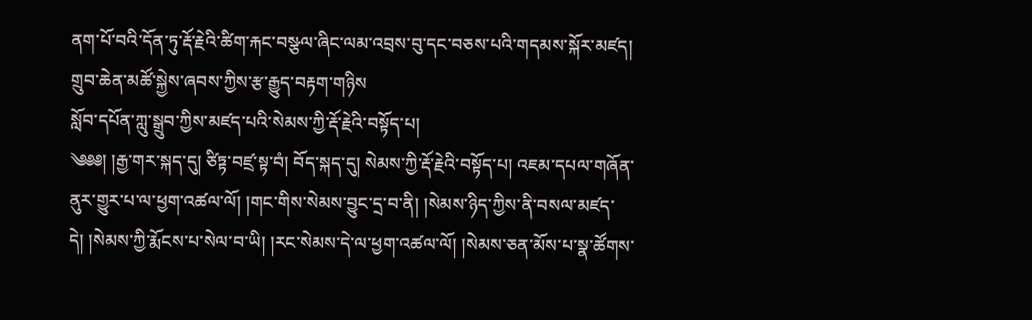ནག་པོ་བའི་དོན་ཏུ་རྡོ་རྗེའི་ཚིག་རྐང་བསྩལ་ཞིང་ལམ་འབྲས་བུ་དང་བཅས་པའི་གདམས་སྐོར་མཛད། གྲུབ་ཆེན་མཚོ་སྐྱེས་ཞབས་ཀྱིས་རྩ་རྒྱུད་བརྟག་གཉིས
སློབ་དཔོན་ཀླུ་སྒྲུབ་ཀྱིས་མཛད་པའི་སེམས་ཀྱི་རྡོ་རྗེའི་བསྟོད་པ།
༄༅༅། །རྒྱ་གར་སྐད་དུ། ཙིཏྟ་བཛྲ་སྟ་བཾ། བོད་སྐད་དུ། སེམས་ཀྱི་རྡོ་རྗེའི་བསྟོད་པ། འཇམ་དཔལ་གཞོན་ནུར་གྱུར་པ་ལ་ཕྱག་འཚལ་ལོ། །གང་གིས་སེམས་བྱུང་དྲ་བ་ནི། །སེམས་ཉིད་ཀྱིས་ནི་བསལ་མཛད་དེ། །སེམས་ཀྱི་རྨོངས་པ་སེལ་བ་ཡི། །རང་སེམས་དེ་ལ་ཕྱག་འཚལ་ལོ། །སེམས་ཅན་མོས་པ་སྣ་ཚོགས་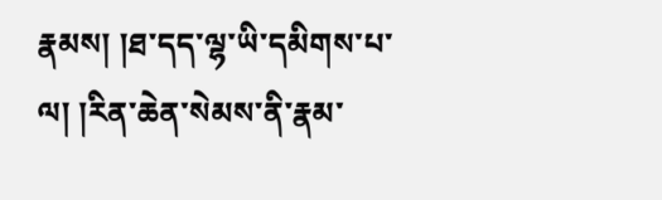རྣམས། །ཐ་དད་ལྷ་ཡི་དམིགས་པ་ལ། །རིན་ཆེན་སེམས་ནི་རྣམ་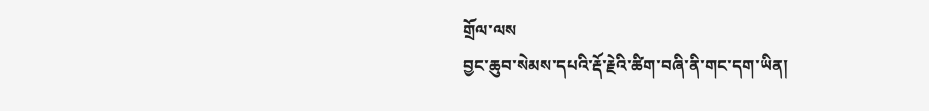གྲོལ་ལས
བྱང་ཆུབ་སེམས་དཔའི་རྡོ་རྗེའི་ཚིག་བཞི་ནི་གང་དག་ཡིན།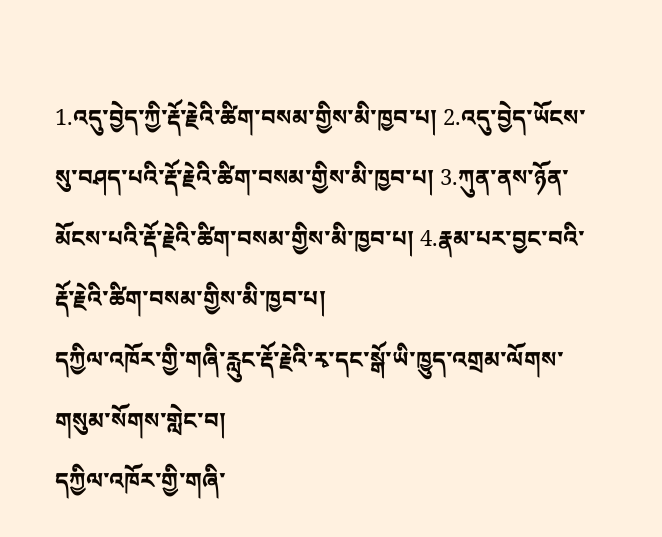1.འདུ་བྱེད་ཀྱི་རྡོ་རྗེའི་ཚིག་བསམ་གྱིས་མི་ཁྱབ་པ། 2.འདུ་བྱེད་ཡོངས་སུ་བཤད་པའི་རྡོ་རྗེའི་ཚིག་བསམ་གྱིས་མི་ཁྱབ་པ། 3.ཀུན་ནས་ཉོན་མོངས་པའི་རྡོ་རྗེའི་ཚིག་བསམ་གྱིས་མི་ཁྱབ་པ། 4.རྣམ་པར་བྱང་བའི་རྡོ་རྗེའི་ཚིག་བསམ་གྱིས་མི་ཁྱབ་པ།
དཀྱིལ་འཁོར་གྱི་གཞི་རླུང་རྡོ་རྗེའི་རྭ་དང་སྒོ་ཡི་ཁྱུད་འགྲམ་ལོགས་གསུམ་སོགས་གླེང་བ།
དཀྱིལ་འཁོར་གྱི་གཞི་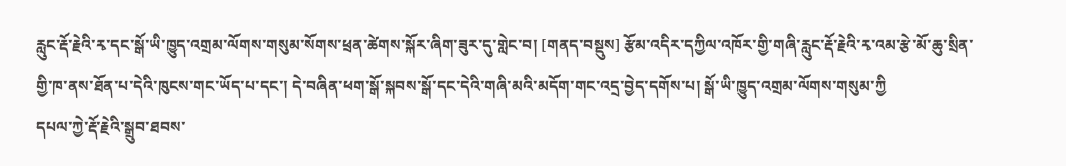རླུང་རྡོ་རྗེའི་རྭ་དང་སྒོ་ཡི་ཁྱུད་འགྲམ་ལོགས་གསུམ་སོགས་ཕྲན་ཚེགས་སྐོར་ཞིག་ཟུར་དུ་གླེང་བ། [གནད་བསྡུས] རྩོམ་འདིར་དཀྱིལ་འཁོར་གྱི་གཞི་རླུང་རྡོ་རྗེའི་རྭ་འམ་རྩེ་མོ་ཆུ་སྲིན་གྱི་ཁ་ནས་ཐོན་པ་དེའི་ཁུངས་གང་ཡོད་པ་དང་། དེ་བཞིན་ཕག་སྒོ་སྐབས་སྒོ་དང་དེའི་གཞི་མའི་མདོག་གང་འདྲ་བྱེད་དགོས་པ། སྒོ་ཡི་ཁྱུད་འགྲམ་ལོགས་གསུམ་ཀྱི
དཔལ་ཀྱེ་རྡོ་རྗེའི་སྒྲུབ་ཐབས་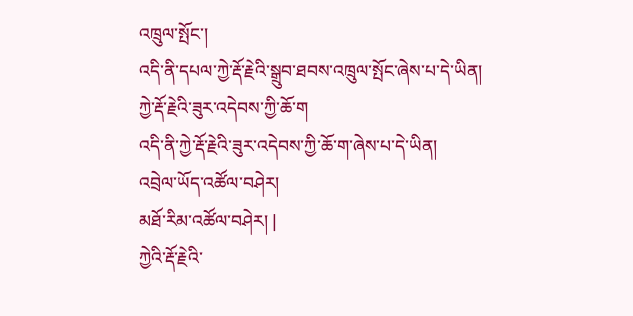འཁྲུལ་སྤོང་།
འདི་ནི་དཔལ་ཀྱེ་རྡོ་རྗེའི་སྒྲུབ་ཐབས་འཁྲུལ་སྤོང་ཞེས་པ་དེ་ཡིན།
ཀྱེ་རྡོ་རྗེའི་ཟུར་འདེབས་ཀྱི་ཆོ་ག
འདི་ནི་ཀྱེ་རྡོ་རྗེའི་ཟུར་འདེབས་ཀྱི་ཆོ་ག་ཞེས་པ་དེ་ཡིན།
འབྲེལ་ཡོད་འཚོལ་བཤེར།
མཐོ་རིམ་འཚོལ་བཤེར། |
ཀྱེའི་རྡོ་རྗེའི་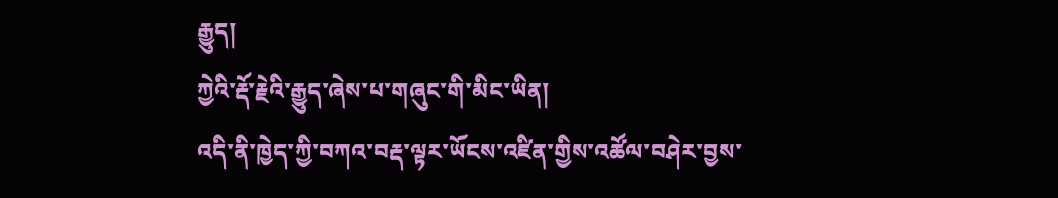རྒྱུད།
ཀྱེའི་རྡོ་རྗེའི་རྒྱུད་ཞེས་པ་གཞུང་གི་མིང་ཡིན།
འདི་ནི་ཁྱེད་ཀྱི་བཀའ་བརྡ་ལྟར་ཡོངས་འཛིན་གྱིས་འཚོལ་བཤེར་བྱས་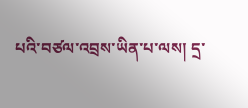པའི་བཙལ་འབྲས་ཡིན་པ་ལས། དྲ་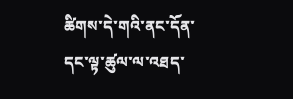ཚིགས་དེ་གའི་ནང་དོན་དང་ལྟ་ཚུལ་ལ་འཐད་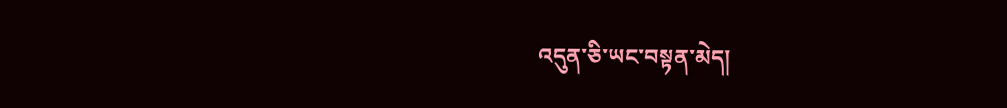འདུན་ཅི་ཡང་བསྟན་མེད།